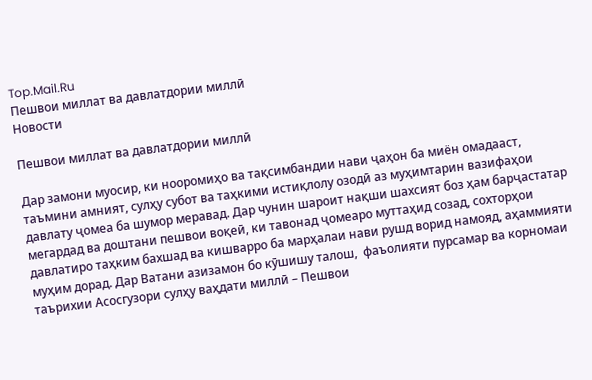Top.Mail.Ru
Пешвои миллат ва давлатдории миллӣ
Новости

Пешвои миллат ва давлатдории миллӣ

Дар замони муосир, ки нооромиҳо ва тақсимбандии нави ҷаҳон ба миён омадааст, таъмини амният, сулҳу субот ва таҳкими истиқлолу озодӣ аз муҳимтарин вазифаҳои давлату ҷомеа ба шумор меравад. Дар чунин шароит нақши шахсият боз ҳам барҷастатар мегардад ва доштани пешвои воқеӣ, ки тавонад ҷомеаро муттаҳид созад, сохторҳои давлатиро таҳким бахшад ва кишварро ба марҳалаи нави рушд ворид намояд, аҳаммияти муҳим дорад. Дар Ватани азизамон бо кӯшишу талош,  фаъолияти пурсамар ва корномаи таърихии Асосгузори сулҳу ваҳдати миллӣ – Пешвои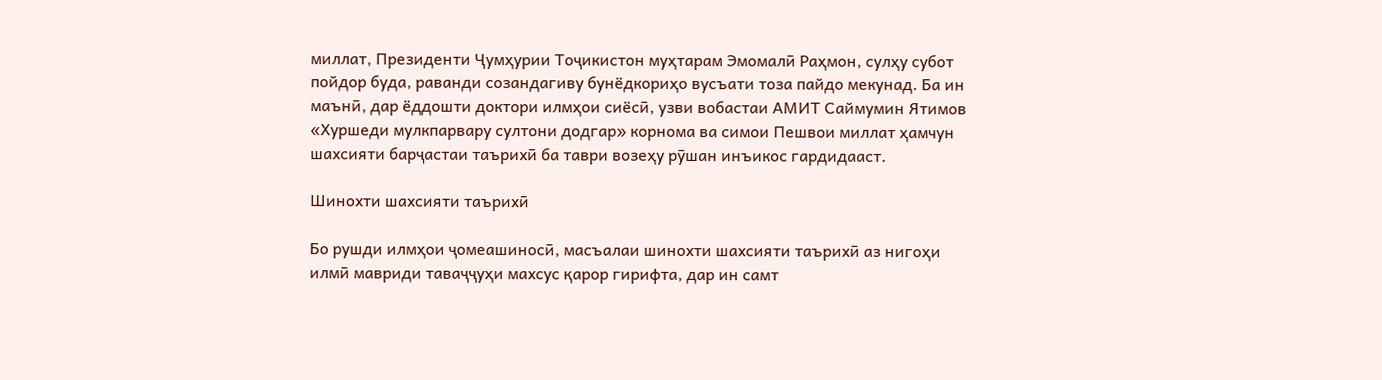миллат, Президенти Ҷумҳурии Тоҷикистон муҳтарам Эмомалӣ Раҳмон, сулҳу субот пойдор буда, раванди созандагиву бунёдкориҳо вусъати тоза пайдо мекунад. Ба ин маънӣ, дар ёддошти доктори илмҳои сиёсӣ, узви вобастаи АМИТ Саймумин Ятимов «Хуршеди мулкпарвару султони додгар» корнома ва симои Пешвои миллат ҳамчун шахсияти барҷастаи таърихӣ ба таври возеҳу рӯшан инъикос гардидааст.

Шинохти шахсияти таърихӣ

Бо рушди илмҳои ҷомеашиносӣ, масъалаи шинохти шахсияти таърихӣ аз нигоҳи илмӣ мавриди таваҷҷуҳи махсус қарор гирифта, дар ин самт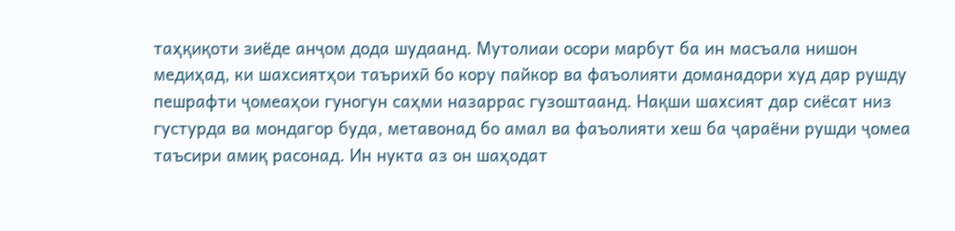таҳқиқоти зиёде анҷом дода шудаанд. Мутолиаи осори марбут ба ин масъала нишон медиҳад, ки шахсиятҳои таърихӣ бо кору пайкор ва фаъолияти доманадори худ дар рушду пешрафти ҷомеаҳои гуногун саҳми назаррас гузоштаанд. Нақши шахсият дар сиёсат низ густурда ва мондагор буда, метавонад бо амал ва фаъолияти хеш ба ҷараёни рушди ҷомеа таъсири амиқ расонад. Ин нукта аз он шаҳодат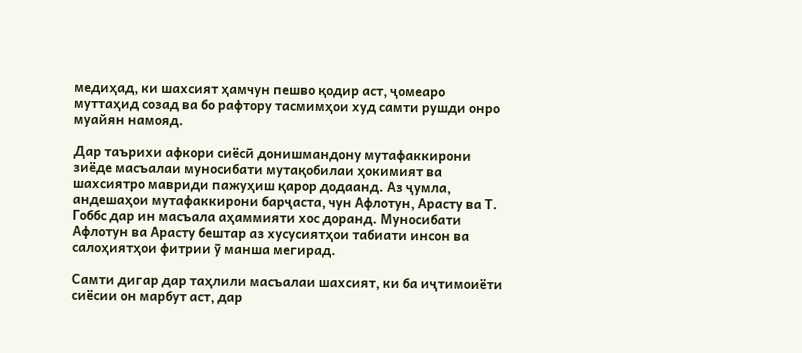медиҳад, ки шахсият ҳамчун пешво қодир аст, ҷомеаро муттаҳид созад ва бо рафтору тасмимҳои худ самти рушди онро муайян намояд.

Дар таърихи афкори сиёсӣ донишмандону мутафаккирони зиёде масъалаи муносибати мутақобилаи ҳокимият ва шахсиятро мавриди пажуҳиш қарор додаанд. Аз ҷумла, андешаҳои мутафаккирони барҷаста, чун Афлотун, Арасту ва Т. Гоббс дар ин масъала аҳаммияти хос доранд. Муносибати Афлотун ва Арасту бештар аз хусусиятҳои табиати инсон ва салоҳиятҳои фитрии ӯ манша мегирад.

Самти дигар дар таҳлили масъалаи шахсият, ки ба иҷтимоиёти сиёсии он марбут аст, дар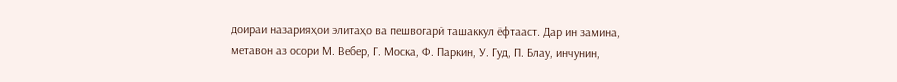доираи назарияҳои элитаҳо ва пешвогарӣ ташаккул ёфтааст. Дар ин замина, метавон аз осори М. Вебер, Г. Моска, Ф. Паркин, У. Гуд, П. Блау, инчунин,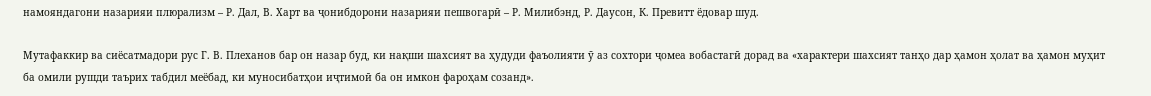намояндагони назарияи плюрализм – Р. Дал, В. Харт ва ҷонибдорони назарияи пешвогарӣ – Р. Милибэнд, Р. Даусон, К. Превитт ёдовар шуд.

Мутафаккир ва сиёсатмадори рус Г. В. Плеханов бар он назар буд, ки нақши шахсият ва ҳудуди фаъолияти ӯ аз сохтори ҷомеа вобастагӣ дорад ва «характери шахсият танҳо дар ҳамон ҳолат ва ҳамон муҳит ба омили рушди таърих табдил меёбад, ки муносибатҳои иҷтимоӣ ба он имкон фароҳам созанд».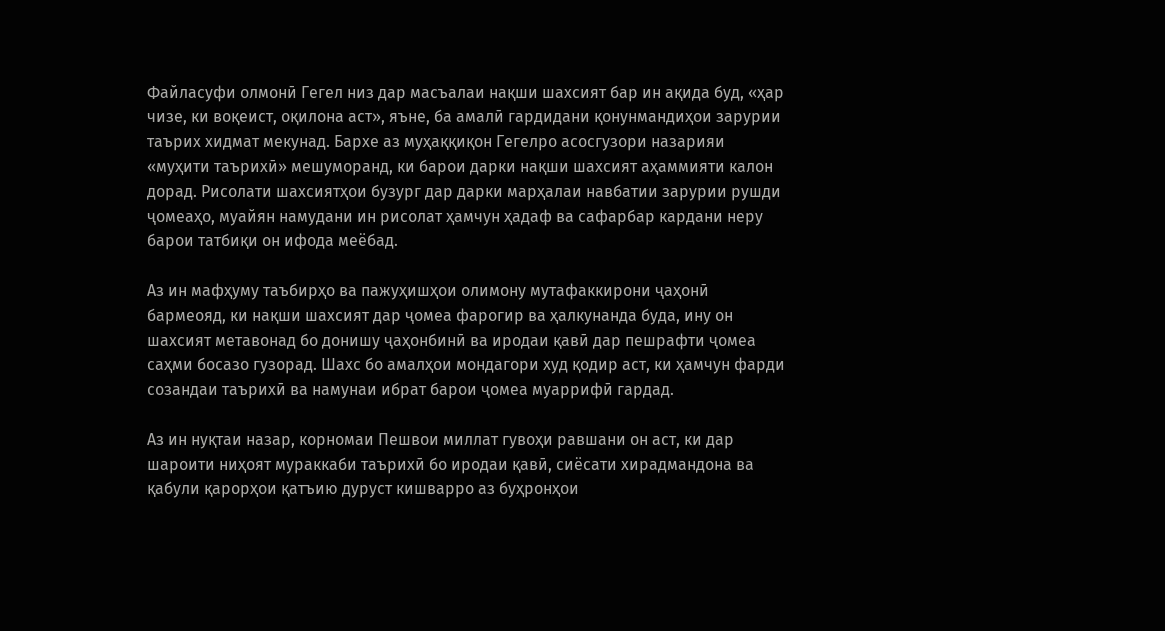Файласуфи олмонӣ Гегел низ дар масъалаи нақши шахсият бар ин ақида буд, «ҳар чизе, ки воқеист, оқилона аст», яъне, ба амалӣ гардидани қонунмандиҳои зарурии таърих хидмат мекунад. Бархе аз муҳаққиқон Гегелро асосгузори назарияи «муҳити таърихӣ» мешуморанд, ки барои дарки нақши шахсият аҳаммияти калон дорад. Рисолати шахсиятҳои бузург дар дарки марҳалаи навбатии зарурии рушди ҷомеаҳо, муайян намудани ин рисолат ҳамчун ҳадаф ва сафарбар кардани неру барои татбиқи он ифода меёбад.

Аз ин мафҳуму таъбирҳо ва пажуҳишҳои олимону мутафаккирони ҷаҳонӣ бармеояд, ки нақши шахсият дар ҷомеа фарогир ва ҳалкунанда буда, ину он шахсият метавонад бо донишу ҷаҳонбинӣ ва иродаи қавӣ дар пешрафти ҷомеа саҳми босазо гузорад. Шахс бо амалҳои мондагори худ қодир аст, ки ҳамчун фарди созандаи таърихӣ ва намунаи ибрат барои ҷомеа муаррифӣ гардад.

Аз ин нуқтаи назар, корномаи Пешвои миллат гувоҳи равшани он аст, ки дар шароити ниҳоят мураккаби таърихӣ бо иродаи қавӣ, сиёсати хирадмандона ва қабули қарорҳои қатъию дуруст кишварро аз буҳронҳои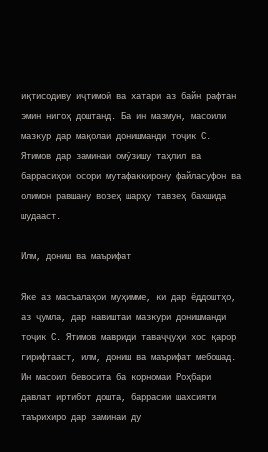иқтисодиву иҷтимоӣ ва хатари аз байн рафтан эмин нигоҳ доштанд. Ба ин мазмун, масоили мазкур дар мақолаи донишманди тоҷик С. Ятимов дар заминаи омӯзишу таҳлил ва баррасиҳои осори мутафаккирону файласуфон ва олимон равшану возеҳ шарҳу тавзеҳ бахшида шудааст.

Илм, дониш ва маърифат

Яке аз масъалаҳои муҳимме, ки дар ёддоштҳо, аз ҷумла, дар навиштаи мазкури донишманди тоҷик С. Ятимов мавриди таваҷҷуҳи хос қарор гирифтааст, илм, дониш ва маърифат мебошад. Ин масоил бевосита ба корномаи Роҳбари давлат иртибот дошта, баррасии шахсияти таърихиро дар заминаи ду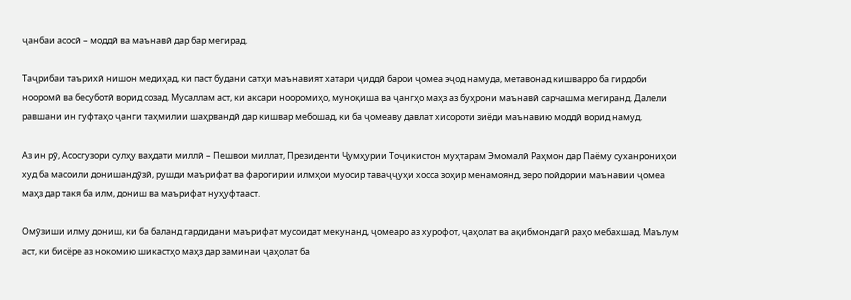ҷанбаи асосӣ – моддӣ ва маънавӣ дар бар мегирад.

Таҷрибаи таърихӣ нишон медиҳад, ки паст будани сатҳи маънавият хатари ҷиддӣ барои ҷомеа эҷод намуда, метавонад кишварро ба гирдоби нооромӣ ва бесуботӣ ворид созад. Мусаллам аст, ки аксари нооромиҳо, муноқиша ва ҷангҳо маҳз аз буҳрони маънавӣ сарчашма мегиранд. Далели равшани ин гуфтаҳо ҷанги таҳмилии шаҳрвандӣ дар кишвар мебошад, ки ба ҷомеаву давлат хисороти зиёди маънавию моддӣ ворид намуд.

Аз ин рӯ, Асосгузори сулҳу ваҳдати миллӣ – Пешвои миллат, Президенти Ҷумҳурии Тоҷикистон муҳтарам Эмомалӣ Раҳмон дар Паёму суханрониҳои худ ба масоили донишандӯзӣ, рушди маърифат ва фарогирии илмҳои муосир таваҷҷуҳи хосса зоҳир менамоянд, зеро пойдории маънавии ҷомеа маҳз дар такя ба илм, дониш ва маърифат нуҳуфтааст.

Омӯзиши илму дониш, ки ба баланд гардидани маърифат мусоидат мекунанд, ҷомеаро аз хурофот, ҷаҳолат ва ақибмондагӣ раҳо мебахшад. Маълум аст, ки бисёре аз нокомию шикастҳо маҳз дар заминаи ҷаҳолат ба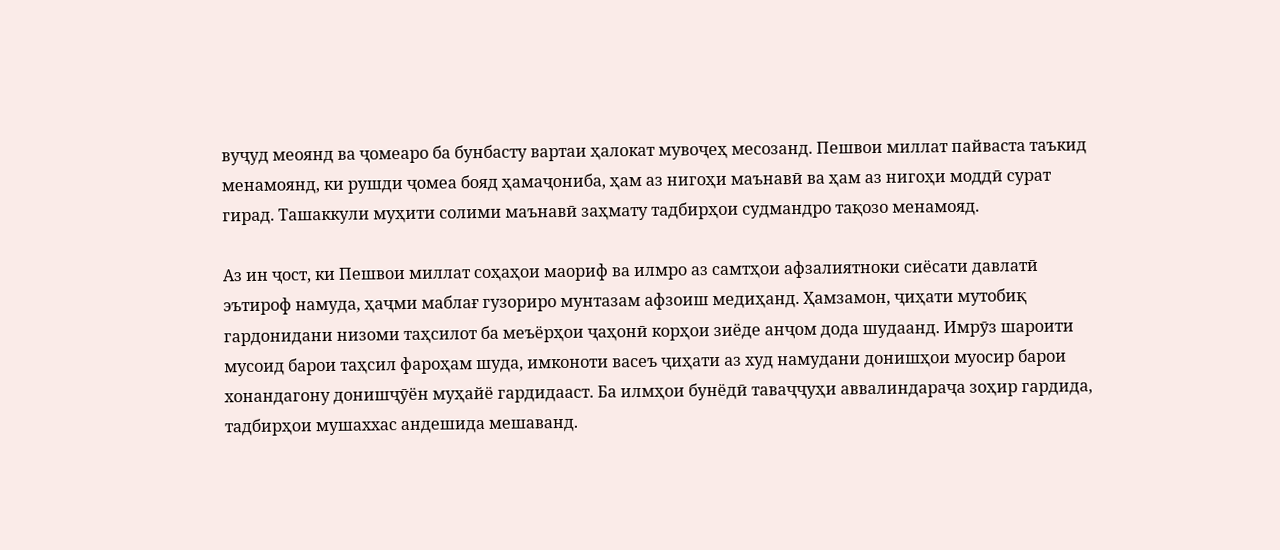вуҷуд меоянд ва ҷомеаро ба бунбасту вартаи ҳалокат мувоҷеҳ месозанд. Пешвои миллат пайваста таъкид менамоянд, ки рушди ҷомеа бояд ҳамаҷониба, ҳам аз нигоҳи маънавӣ ва ҳам аз нигоҳи моддӣ сурат гирад. Ташаккули муҳити солими маънавӣ заҳмату тадбирҳои судмандро тақозо менамояд.

Аз ин ҷост, ки Пешвои миллат соҳаҳои маориф ва илмро аз самтҳои афзалиятноки сиёсати давлатӣ эътироф намуда, ҳаҷми маблағ гузориро мунтазам афзоиш медиҳанд. Ҳамзамон, ҷиҳати мутобиқ гардонидани низоми таҳсилот ба меъёрҳои ҷаҳонӣ корҳои зиёде анҷом дода шудаанд. Имрӯз шароити мусоид барои таҳсил фароҳам шуда, имконоти васеъ ҷиҳати аз худ намудани донишҳои муосир барои хонандагону донишҷӯён муҳайё гардидааст. Ба илмҳои бунёдӣ таваҷҷуҳи аввалиндараҷа зоҳир гардида, тадбирҳои мушаххас андешида мешаванд.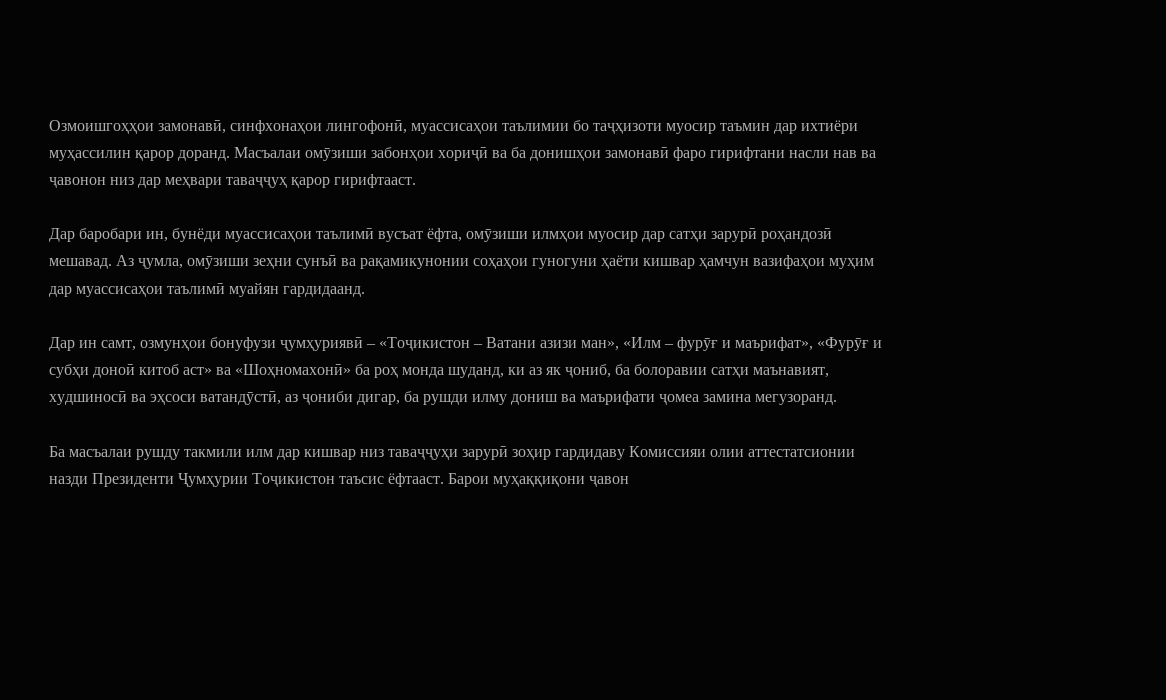Озмоишгоҳҳои замонавӣ, синфхонаҳои лингофонӣ, муассисаҳои таълимии бо таҷҳизоти муосир таъмин дар ихтиёри муҳассилин қарор доранд. Масъалаи омӯзиши забонҳои хориҷӣ ва ба донишҳои замонавӣ фаро гирифтани насли нав ва ҷавонон низ дар меҳвари таваҷҷуҳ қарор гирифтааст.

Дар баробари ин, бунёди муассисаҳои таълимӣ вусъат ёфта, омӯзиши илмҳои муосир дар сатҳи зарурӣ роҳандозӣ мешавад. Аз ҷумла, омӯзиши зеҳни сунъӣ ва рақамикунонии соҳаҳои гуногуни ҳаёти кишвар ҳамчун вазифаҳои муҳим дар муассисаҳои таълимӣ муайян гардидаанд.

Дар ин самт, озмунҳои бонуфузи ҷумҳуриявӣ – «Тоҷикистон – Ватани азизи ман», «Илм – фурӯғ и маърифат», «Фурӯғ и субҳи доноӣ китоб аст» ва «Шоҳномахонӣ» ба роҳ монда шуданд, ки аз як ҷониб, ба болоравии сатҳи маънавият, худшиносӣ ва эҳсоси ватандӯстӣ, аз ҷониби дигар, ба рушди илму дониш ва маърифати ҷомеа замина мегузоранд.

Ба масъалаи рушду такмили илм дар кишвар низ таваҷҷуҳи зарурӣ зоҳир гардидаву Комиссияи олии аттестатсионии назди Президенти Ҷумҳурии Тоҷикистон таъсис ёфтааст. Барои муҳаққиқони ҷавон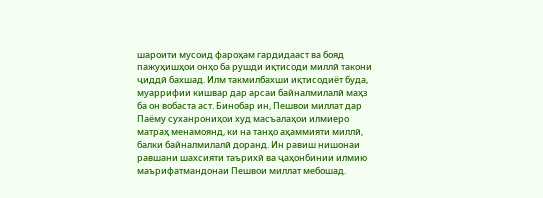шароити мусоид фароҳам гардидааст ва бояд пажуҳишҳои онҳо ба рушди иқтисоди миллӣ такони ҷиддӣ бахшад. Илм такмилбахши иқтисодиёт буда, муаррифии кишвар дар арсаи байналмилалӣ маҳз ба он вобаста аст. Бинобар ин, Пешвои миллат дар Паёму суханрониҳои худ масъалаҳои илмиеро матраҳ менамоянд, ки на танҳо аҳаммияти миллӣ, балки байналмилалӣ доранд. Ин равиш нишонаи равшани шахсияти таърихӣ ва ҷаҳонбинии илмию маърифатмандонаи Пешвои миллат мебошад.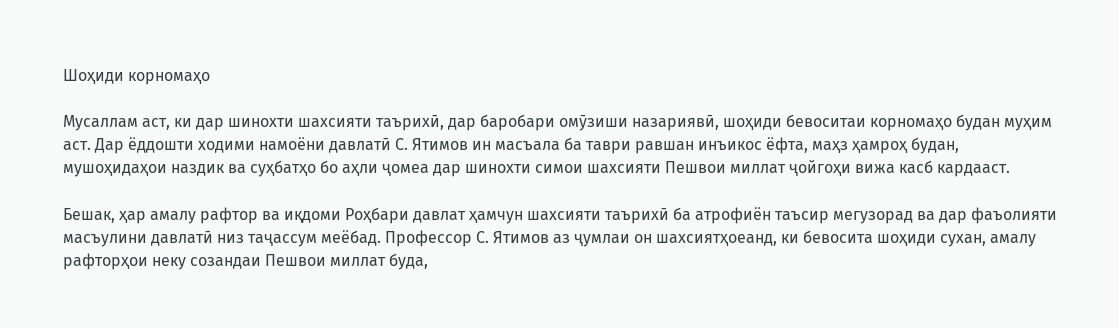Шоҳиди корномаҳо

Мусаллам аст, ки дар шинохти шахсияти таърихӣ, дар баробари омӯзиши назариявӣ, шоҳиди бевоситаи корномаҳо будан муҳим аст. Дар ёддошти ходими намоёни давлатӣ С. Ятимов ин масъала ба таври равшан инъикос ёфта, маҳз ҳамроҳ будан, мушоҳидаҳои наздик ва суҳбатҳо бо аҳли ҷомеа дар шинохти симои шахсияти Пешвои миллат ҷойгоҳи вижа касб кардааст.

Бешак, ҳар амалу рафтор ва иқдоми Роҳбари давлат ҳамчун шахсияти таърихӣ ба атрофиён таъсир мегузорад ва дар фаъолияти масъулини давлатӣ низ таҷассум меёбад. Профессор С. Ятимов аз ҷумлаи он шахсиятҳоеанд, ки бевосита шоҳиди сухан, амалу рафторҳои неку созандаи Пешвои миллат буда,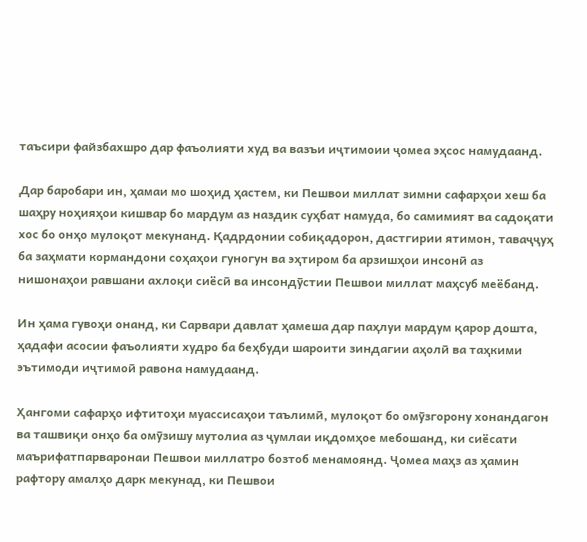таъсири файзбахшро дар фаъолияти худ ва вазъи иҷтимоии ҷомеа эҳсос намудаанд.

Дар баробари ин, ҳамаи мо шоҳид ҳастем, ки Пешвои миллат зимни сафарҳои хеш ба шаҳру ноҳияҳои кишвар бо мардум аз наздик суҳбат намуда, бо самимият ва садоқати хос бо онҳо мулоқот мекунанд. Қадрдонии собиқадорон, дастгирии ятимон, таваҷҷуҳ ба заҳмати кормандони соҳаҳои гуногун ва эҳтиром ба арзишҳои инсонӣ аз нишонаҳои равшани ахлоқи сиёсӣ ва инсондӯстии Пешвои миллат маҳсуб меёбанд.

Ин ҳама гувоҳи онанд, ки Сарвари давлат ҳамеша дар паҳлуи мардум қарор дошта, ҳадафи асосии фаъолияти худро ба беҳбуди шароити зиндагии аҳолӣ ва таҳкими эътимоди иҷтимоӣ равона намудаанд.

Ҳангоми сафарҳо ифтитоҳи муассисаҳои таълимӣ, мулоқот бо омӯзгорону хонандагон ва ташвиқи онҳо ба омӯзишу мутолиа аз ҷумлаи иқдомҳое мебошанд, ки сиёсати маърифатпарваронаи Пешвои миллатро бозтоб менамоянд. Ҷомеа маҳз аз ҳамин рафтору амалҳо дарк мекунад, ки Пешвои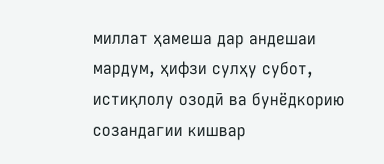миллат ҳамеша дар андешаи мардум, ҳифзи сулҳу субот, истиқлолу озодӣ ва бунёдкорию созандагии кишвар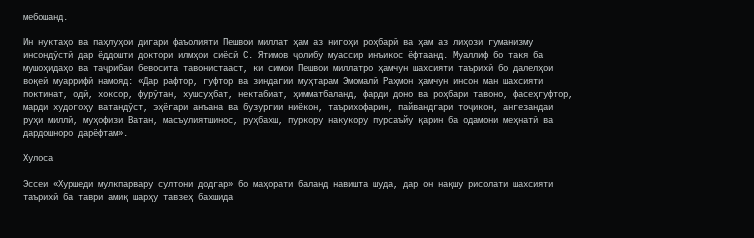мебошанд.

Ин нуктаҳо ва паҳлуҳои дигари фаъолияти Пешвои миллат ҳам аз нигоҳи роҳбарӣ ва ҳам аз лиҳози гуманизму инсондӯстӣ дар ёддошти доктори илмҳои сиёсӣ С. Ятимов ҷолибу муассир инъикос ёфтаанд. Муаллиф бо такя ба мушоҳидаҳо ва таҷрибаи бевосита тавонистааст, ки симои Пешвои миллатро ҳамчун шахсияти таърихӣ бо далелҳои воқеӣ муаррифӣ намояд: «Дар рафтор, гуфтор ва зиндагии муҳтарам Эмомалӣ Раҳмон ҳамчун инсон ман шахсияти поктинат, одӣ, хоксор, фурӯтан, хушсуҳбат, нектабиат, ҳимматбаланд, фарди доно ва роҳбари тавоно, фасеҳгуфтор, марди худогоҳу ватандӯст, эҳёгари анъана ва бузургии ниёкон, таърихофарин, пайвандгари тоҷикон, ангезандаи руҳи миллӣ, муҳофизи Ватан, масъулиятшинос, руҳбахш, пуркору накукору пурсаъйу қарин ба одамони меҳнатӣ ва дардошноро дарёфтам».

Хулоса

Эссеи «Хуршеди мулкпарвару султони додгар» бо маҳорати баланд навишта шуда, дар он нақшу рисолати шахсияти таърихӣ ба таври амиқ шарҳу тавзеҳ бахшида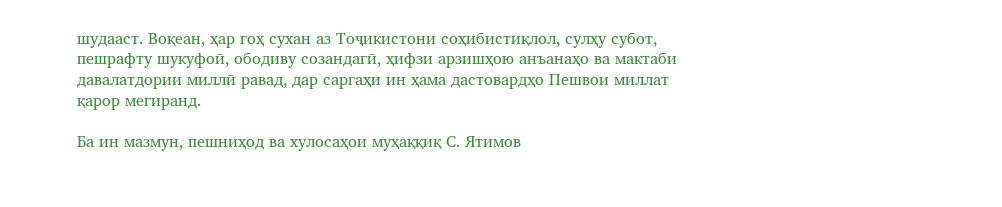шудааст. Воқеан, ҳар гоҳ сухан аз Тоҷикистони соҳибистиқлол, сулҳу субот, пешрафту шукуфоӣ, ободиву созандагӣ, ҳифзи арзишҳою анъанаҳо ва мактаби давалатдории миллӣ равад, дар саргаҳи ин ҳама дастовардҳо Пешвои миллат қарор мегиранд.

Ба ин мазмун, пешниҳод ва хулосаҳои муҳаққиқ С. Ятимов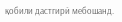қобили дастгирӣ мебошанд.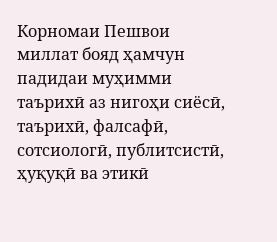Корномаи Пешвои миллат бояд ҳамчун падидаи муҳимми таърихӣ аз нигоҳи сиёсӣ, таърихӣ, фалсафӣ, сотсиологӣ, публитсистӣ, ҳуқуқӣ ва этикӣ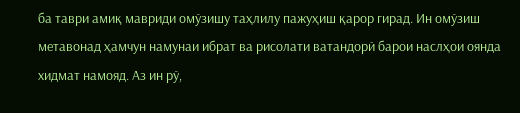ба таври амиқ мавриди омӯзишу таҳлилу пажуҳиш қарор гирад. Ин омӯзиш метавонад ҳамчун намунаи ибрат ва рисолати ватандорӣ барои наслҳои оянда хидмат намояд. Аз ин рӯ,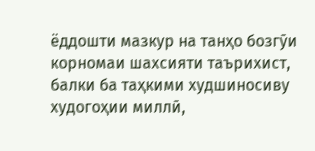ёддошти мазкур на танҳо бозгӯи корномаи шахсияти таърихист, балки ба таҳкими худшиносиву худогоҳии миллӣ,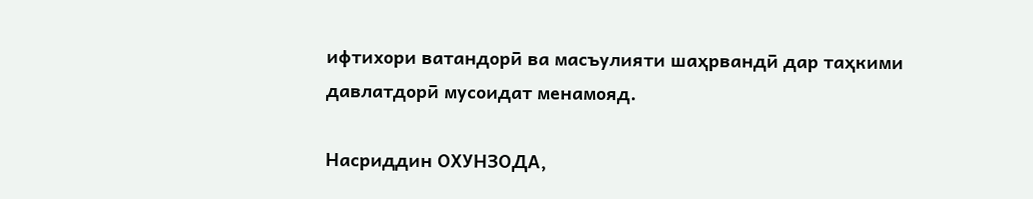ифтихори ватандорӣ ва масъулияти шаҳрвандӣ дар таҳкими давлатдорӣ мусоидат менамояд.

Насриддин ОХУНЗОДА,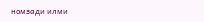номзади илми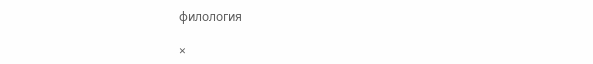филология

×